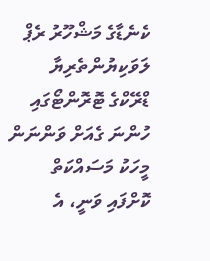ކެނެޑާގެ މަޝްހޫރު ރެޕް ލަވަކިޔުންތެރިޔާ ޑްރޭކްގެ ޓޮރޮންޓޯގައި ހުންނަ ގެއަށް ވަންނަން މީހަކު މަސައްކަތް ކޮށްފައި ވަނީ، އެ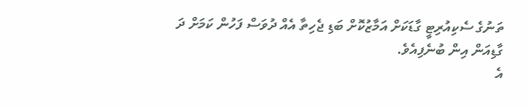ތަނުގެ ސެކިއުރިޓީ ގާޑަކަށް އަމާޒުކޮށް ބަޑި ޖެހިތާ އެއް ދުވަސް ފަހުން ކަމަށް ދަ ގާޑިއަން އިން ބުނެފިއެވެ.
އެ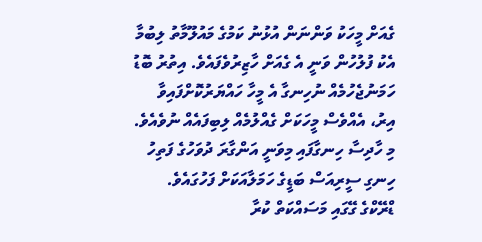ގެއަށް މީހަކު ވަންނަން އުޅުނު ކަމުގެ މައުލޫމާތު ލިބުމާ އެކު ފުލުހުން ވަނީ އެ ގެއަށް ހާޒިރުވެފައެވެ. އިތުރު ބޮޑު ހަމަނުޖެހުމެއް ނުހިނގާ އެ މީހާ ހައްޔަރުކޮށްފައިވާ އިރު، އެއްވެސް މީހަކަށް ގެއްލުމެއް ލިބިފައެއް ނުވެއެވެ.
މި ހާދިސާ ހިނގާފައި މިވަނީ އަންގާރަ ދުވަހުގެ ފަތިހު ހިނގި ސީރިއަސް ބަޑީގެ ހަމަލާއަކަށް ފަހުގައެވެ. ޑްރޭކްގެ ގޭގައި މަސައްކަތް ކުރާ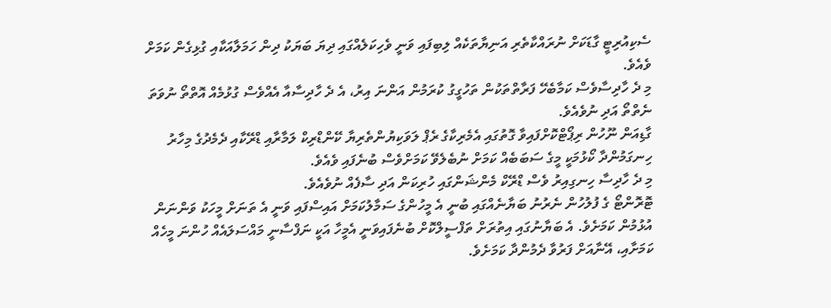ސެކިއުރިޓީ ގާޑަކަށް ނުރައްކާތެރި އަނިޔާތަކެއް ލިބިފައި ވަނީ ވެހިކަލެއްގައި ދިޔަ ބަޔަކު ދިން ހަމަލާއަކާއި ގުޅިގެން ކަމަށް ވެއެވެ.
މި ދެ ހާދިސާވެސް ކަމާބެހޭ ފަރާތްތަކުން ތަހުގީގު ކުރަމުން އަންނަ އިރު، އެ ދެ ހާދިސާއާ އެއްވެސް ގުޅުމެއް އޮތްތޯ ނުވަތަ ނެތްތޯ އަދި ނުވެއެވެ.
ގާޑިއަން ނޫހުން ރިޕޯޓްކޮށްފައިވާ ގޮތުގައި އެމެރިކާގެ ރެޕް ލަވަކިޔުންތެރިޔާ ކޭންޑްރިކް ލަމާރާއި ޑްރޭކާއި ދެމެދުގެ މިހާރު ހިނގަމުންދާ ކޯޅުމަކީ މީގެ ސަބަބެއް ކަމަށް ނުބެލެވޭ ކަމަށްވެސް ބުނެފައި ވެއެވެ.
މި ދެ ހާދިސާ ހިނގިއިރު ވެސް ޑްރޭކް މެންޝަންގައި ހުރިކަން އަދި ސާފެއް ނުވެއެވެ.
ޓޮރޮންޓޯ ގެ ފުލުހުން ނެރުނު ބަޔާނެއްގައި ބުނީ އެ މީހުންގެ ސަމާލުކަމަށް އައިސްފައި ވަނީ އެ ތަނަށް މީހަކު ވަންނަން އުޅުމުން ކަމަށެވެ. އެ ބަޔާނުގައި އިތުރަށް ތަފްސީލްކޮށް ބުނެފައިވަނީ އެމީހާ އަކީ ނަފްސާނީ މައްސަލައެއް ހުންނަ މީހެއް ކަމަށާއި، އޭނާއަށް ފަރުވާ ދެމުންދާ ކަމަށެވެ.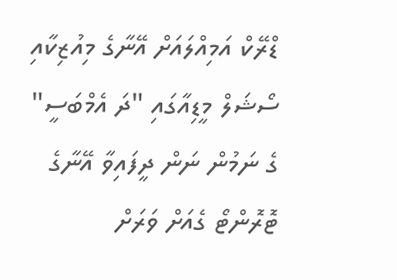ޑްރޭކް އަމިއްލައަށް އޭނާގެ މިއުޒިކާއި ސޯޝަލް މީޑިއާގައި "ދަ އެމްބަސީ" ގެ ނަމުން ނަން ދީފައިވާ އޭނާގެ ޓޮރޮންޓޯ ގެއަށް ވަރަށް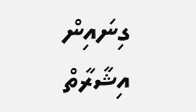ގިނައިން އިޝާރާތް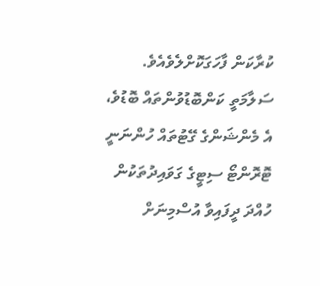ކުރާކަން ފާހަގަކޮށްލެވެއެވެ.
ސަލާމަތީ ކަންބޮޑުވުންތައް ބޮޑުވެ، އެ މެންޝަންގެ ގޭޓުތައް ހުންނަނީ ޓޮރޮންޓޯ ސިޓީގެ ގަވައިދުތަކުން ހުއްދަ ދީފައިވާ އުސްމިނަށް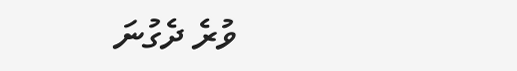ވުރެ ދެގުނަ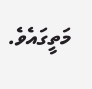މަތީގައެވެ.